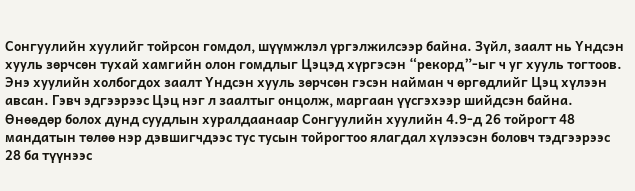Сонгуулийн хуулийг тойрсон гомдол, шүүмжлэл үргэлжилсээр байна. Зүйл, заалт нь Үндсэн хууль зөрчсөн тухай хамгийн олон гомдлыг Цэцэд хүргэсэн “рекорд”-ыг ч уг хууль тогтоов. Энэ хуулийн холбогдох заалт Үндсэн хууль зөрчсөн гэсэн найман ч өргөдлийг Цэц хүлээн авсан. Гэвч эдгээрээс Цэц нэг л заалтыг онцолж, маргаан үүсгэхээр шийдсэн байна. Өнөөдөр болох дунд суудлын хуралдаанаар Сонгуулийн хуулийн 4.9-д 26 тойрогт 48 мандатын төлөө нэр дэвшигчдээс тус тусын тойрогтоо ялагдал хүлээсэн боловч тэдгээрээс 28 ба түүнээс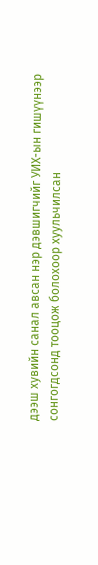дээш хувийн санал авсан нэр дэвшигчийг УИХ-ын гишүүнээр сонгогдсонд тооцож болохоор хуульчилсан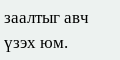заалтыг авч үзэх юм.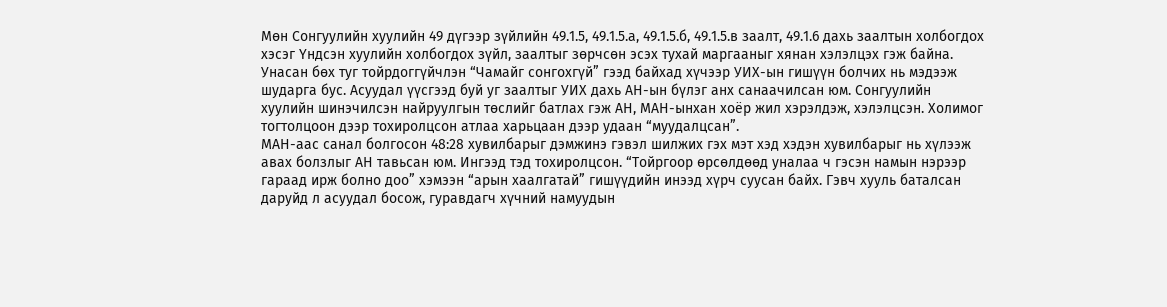Мөн Сонгуулийн хуулийн 49 дүгээр зүйлийн 49.1.5, 49.1.5.а, 49.1.5.б, 49.1.5.в заалт, 49.1.6 дахь заалтын холбогдох хэсэг Үндсэн хуулийн холбогдох зүйл, заалтыг зөрчсөн эсэх тухай маргааныг хянан хэлэлцэх гэж байна. Унасан бөх туг тойрдоггүйчлэн “Чамайг сонгохгүй” гээд байхад хүчээр УИХ-ын гишүүн болчих нь мэдээж шударга бус. Асуудал үүсгээд буй уг заалтыг УИХ дахь АН-ын бүлэг анх санаачилсан юм. Сонгуулийн хуулийн шинэчилсэн найруулгын төслийг батлах гэж АН, МАН-ынхан хоёр жил хэрэлдэж, хэлэлцсэн. Холимог тогтолцоон дээр тохиролцсон атлаа харьцаан дээр удаан “муудалцсан”.
МАН-аас санал болгосон 48:28 хувилбарыг дэмжинэ гэвэл шилжих гэх мэт хэд хэдэн хувилбарыг нь хүлээж авах болзлыг АН тавьсан юм. Ингээд тэд тохиролцсон. “Тойргоор өрсөлдөөд уналаа ч гэсэн намын нэрээр гараад ирж болно доо” хэмээн “арын хаалгатай” гишүүдийн инээд хүрч суусан байх. Гэвч хууль баталсан даруйд л асуудал босож, гуравдагч хүчний намуудын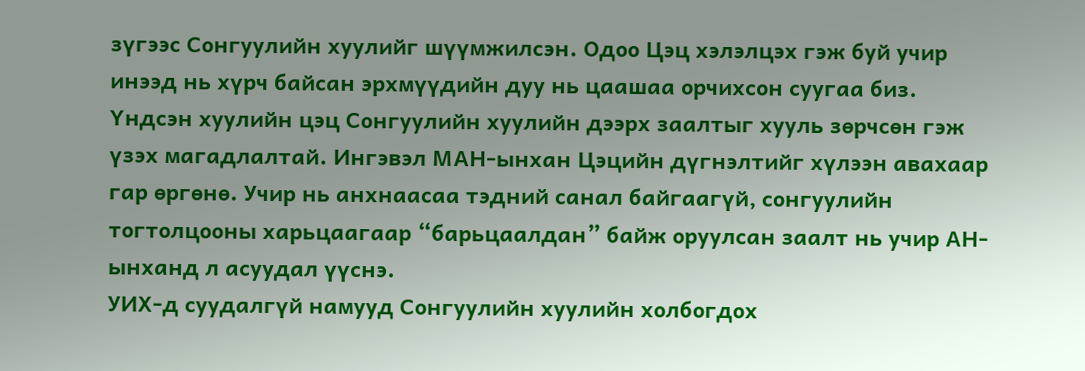зүгээс Сонгуулийн хуулийг шүүмжилсэн. Одоо Цэц хэлэлцэх гэж буй учир инээд нь хүрч байсан эрхмүүдийн дуу нь цаашаа орчихсон суугаа биз. Үндсэн хуулийн цэц Сонгуулийн хуулийн дээрх заалтыг хууль зөрчсөн гэж үзэх магадлалтай. Ингэвэл МАН-ынхан Цэцийн дүгнэлтийг хүлээн авахаар гар өргөнө. Учир нь анхнаасаа тэдний санал байгаагүй, сонгуулийн тогтолцооны харьцаагаар “барьцаалдан” байж оруулсан заалт нь учир АН-ынханд л асуудал үүснэ.
УИХ-д суудалгүй намууд Сонгуулийн хуулийн холбогдох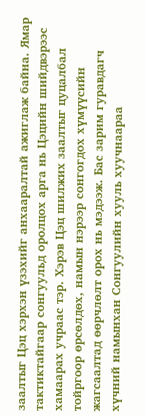заалтыг Цэц хэрхэн үзэхийг анхааралтай ажиглаж байна. Ямар тактиктайгаар сонгуульд оролцох арга нь Цэцийн шийдвэрээс хамаарах учраас тэр. Хэрэв Цэц шилжих заалтыг цуцалбал тойргоор өрсөлдөх, намын нэрээр сонгогдох хүмүүсийн жагсаалтад өөрчлөлт орох нь мэдээж. Бас зарим гуравдагч хүчний намынхан Сонгуулийн хууль хуучнаараа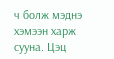ч болж мэднэ хэмээн харж сууна. Цэц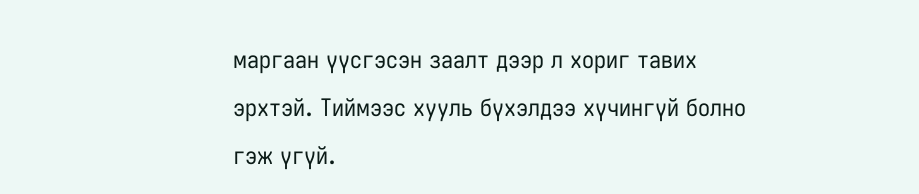маргаан үүсгэсэн заалт дээр л хориг тавих эрхтэй. Тиймээс хууль бүхэлдээ хүчингүй болно гэж үгүй.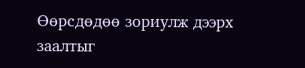Өөрсдөдөө зориулж дээрх заалтыг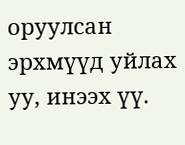оруулсан эрхмүүд уйлах уу, инээх үү.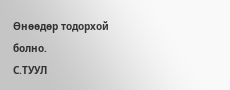Өнөөдөр тодорхой болно.
С.ТУУЛ